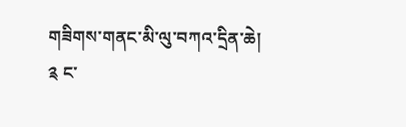གཟིགས་གནང་མི་ལུ་བཀའ་དྲིན་ཆེ།
༉ ང་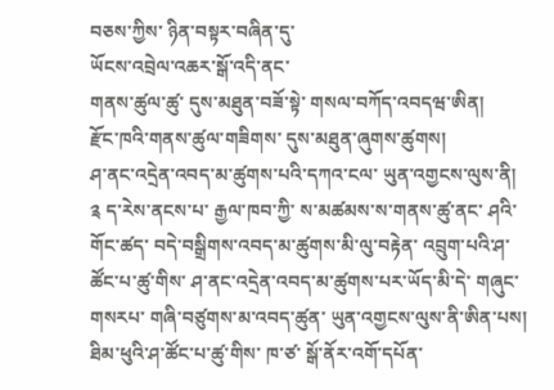བཅས་ཀྱིས་ ཉིན་བསྟར་བཞིན་དུ་
ཡོངས་འབྲེལ་འཆར་སྒོ་འདི་ནང་
གནས་ཚུལ་ཚུ་ དུས་མཐུན་བཟོ་སྟེ་ གསལ་བཀོད་འབདཝ་ཨིན།
རྫོང་ཁའི་གནས་ཚུལ་གཟིགས་ དུས་མཐུན་ཞུགས་ཚུགས།
ཤ་ནང་འདྲེན་འབད་མ་ཚུགས་པའི་དཀའ་ངལ་ ཡུན་འགྱངས་ལུས་ནི།
༉ ད་རེས་ནངས་པ་ རྒྱལ་ཁབ་ཀྱི་ ས་མཚམས་ས་གནས་ཚུ་ནང་ ཤའི་གོང་ཚད་ བདེ་བསྒྲིགས་འབད་མ་ཚུགས་མི་ལུ་བརྟེན་ འབྲུག་པའི་ཤ་ཚོང་པ་ཚུ་གིས་ ཤ་ནང་འདྲེན་འབད་མ་ཚུགས་པར་ཡོད་མི་དེ་ གཞུང་གསརཔ་ གཞི་བཙུགས་མ་འབད་ཚུན་ ཡུན་འགྱངས་ལུས་ནི་ཨིན་པས།
ཐིམ་ཕུའི་ཤ་ཚོང་པ་ཚུ་གིས་ ཁ་ཙ་ སྒོ་ནོར་འགོ་དཔོན་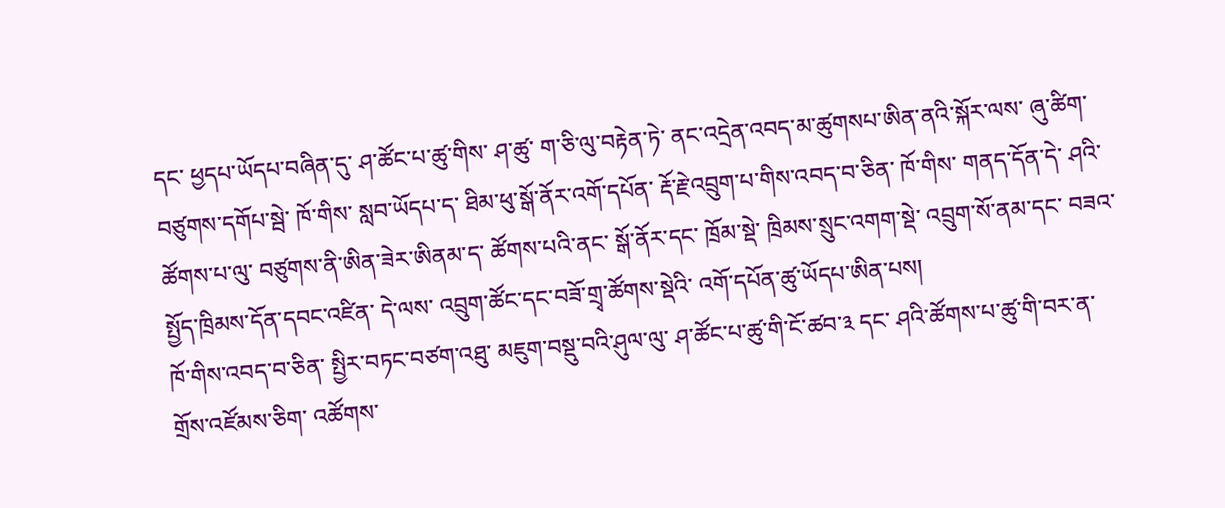དང་ ཕྱདཔ་ཡོདཔ་བཞིན་དུ་ ཤ་ཚོང་པ་ཚུ་གིས་ ཤ་ཚུ་ ག་ཅི་ལུ་བརྟེན་ཏེ་ ནང་འདྲེན་འབད་མ་ཚུགསཔ་ཨིན་ནའི་སྐོར་ལས་ ཞུ་ཚིག་བཙུགས་དགོཔ་སྦེ་ ཁོ་གིས་ སླབ་ཡོདཔ་ད་ ཐིམ་ཕུ་སྒོ་ནོར་འགོ་དཔོན་ རྡོ་རྗེ་འབྲུག་པ་གིས་འབད་བ་ཅིན་ ཁོ་གིས་ གནད་དོན་དེ་ ཤའི་ཚོགས་པ་ལུ་ བཙུགས་ནི་ཨིན་ཟེར་ཨིནམ་ད་ ཚོགས་པའི་ནང་ སྒོ་ནོར་དང་ ཁྲོམ་སྡེ་ ཁྲིམས་སྲུང་འགག་སྡེ་ འབྲུག་སོ་ནམ་དང་ བཟའ་སྤྱོད་ཁྲིམས་དོན་དབང་འཛིན་ དེ་ལས་ འབྲུག་ཚོང་དང་བཟོ་གྲྭ་ཚོགས་སྡེའི་ འགོ་དཔོན་ཚུ་ཡོདཔ་ཨིན་པས།
ཁོ་གིས་འབད་བ་ཅིན་ སྤྱིར་བཏང་བཙག་འཐུ་ མཇུག་བསྡུ་བའི་ཤུལ་ལུ་ ཤ་ཚོང་པ་ཚུ་གི་ངོ་ཚབ་༣ དང་ ཤའི་ཚོགས་པ་ཚུ་གི་བར་ན་ གྲོས་འཛོམས་ཅིག་ འཚོགས་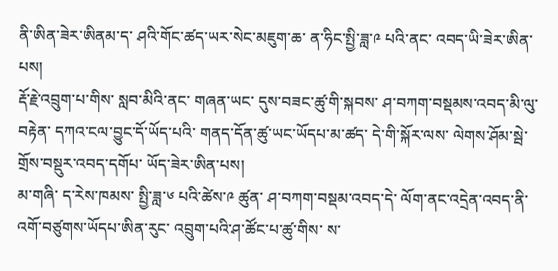ནི་ཨིན་ཟེར་ཨིནམ་ད་ ཤའི་གོང་ཚད་ཡར་སེང་མཇུག་ཆ་ ན་ཧིང་སྤྱི་ཟླ་༩ པའི་ནང་ འབད་ཡི་ཟེར་ཨིན་པས།
རྡོ་རྗེ་འབྲུག་པ་གིས་ སླབ་མིའི་ནང་ གཞན་ཡང་ དུས་བཟང་ཚུ་གི་སྐབས་ ཤ་བཀག་བསྡམས་འབད་མི་ལུ་བརྟེན་ དཀའ་ངལ་བྱུང་དོ་ཡོད་པའི་ གནད་དོན་ཚུ་ཡང་ཡོདཔ་མ་ཚད་ དེ་གི་སྐོར་ལས་ ལེགས་ཤོམ་སྦེ་ གྲོས་བསྡུར་འབད་དགོཔ་ ཡོད་ཟེར་ཨིན་པས།
མ་གཞི་ ད་རེས་ཁམས་ སྤྱི་ཟླ་༦ པའི་ཚེས་༩ ཚུན་ ཤ་བཀག་བསྡམ་འབད་དེ་ ལོག་ནང་འདྲེན་འབད་ནི་ འགོ་བཙུགས་ཡོདཔ་ཨིན་རུང་ འབྲུག་པའི་ཤ་ཚོང་པ་ཚུ་གིས་ ས་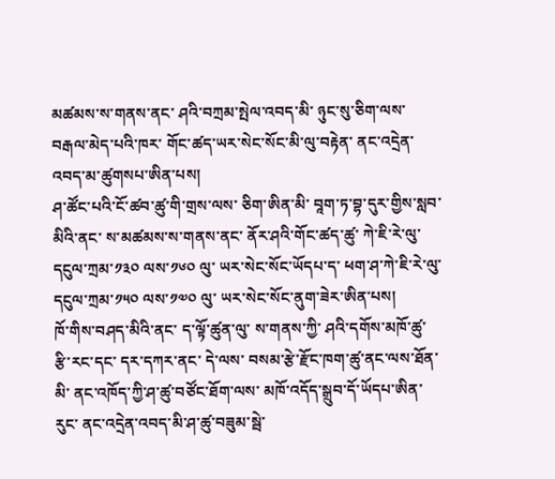མཚམས་ས་གནས་ནང་ ཤའི་བཀྲམ་སྤེལ་འབད་མི་ ཉུང་སུ་ཅིག་ལས་བརྒལ་མེད་པའི་ཁར་ གོང་ཚད་ཡར་སེང་སོང་མི་ལུ་བརྟེན་ ནང་འདྲེན་འབད་མ་ཚུགསཔ་ཨིན་པས།
ཤ་ཚོང་པའི་ངོ་ཚབ་ཚུ་གི་གྲས་ལས་ ཅིག་ཨིན་མི་ བཱག་ཏ་བྷ་དུར་གྱིས་སླབ་མིའི་ནང་ ས་མཚམས་ས་གནས་ནང་ ནོར་ཤའི་གོང་ཚད་ཚུ་ ཀེ་ཇི་རེ་ལུ་ དངུལ་ཀྲམ་༡༣༠ ལས་༡༦༠ ལུ་ ཡར་སེང་སོང་ཡོདཔ་ད་ ཕག་ཤ་ཀེ་ཇི་རེ་ལུ་ དངུལ་ཀྲམ་༡༥༠ ལས་༡༧༠ ལུ་ ཡར་སེང་སོང་ནུག་ཟེར་ཨིན་པས།
ཁོ་གིས་བཤད་མིའི་ནང་ ད་ལྟོ་ཚུན་ལུ་ ས་གནས་ཀྱི་ ཤའི་དགོས་མཁོ་ཚུ་ རྩི་རང་དང་ དར་དཀར་ནང་ དེ་ལས་ བསམ་རྩེ་རྫོང་ཁག་ཚུ་ནང་ལས་ཐོན་མི་ ནང་འཁོད་ཀྱི་ཤ་ཚུ་བཙོང་ཐོག་ལས་ མཁོ་འདོད་སྒྲུབ་དོ་ཡོདཔ་ཨིན་རུང་ ནང་འདྲེན་འབད་མི་ཤ་ཚུ་བཟུམ་སྦེ་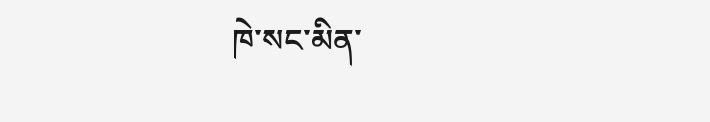ཁེ་སང་མིན་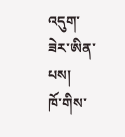འདུག་ཟེར་ཨིན་པས།
ཁོ་གིས་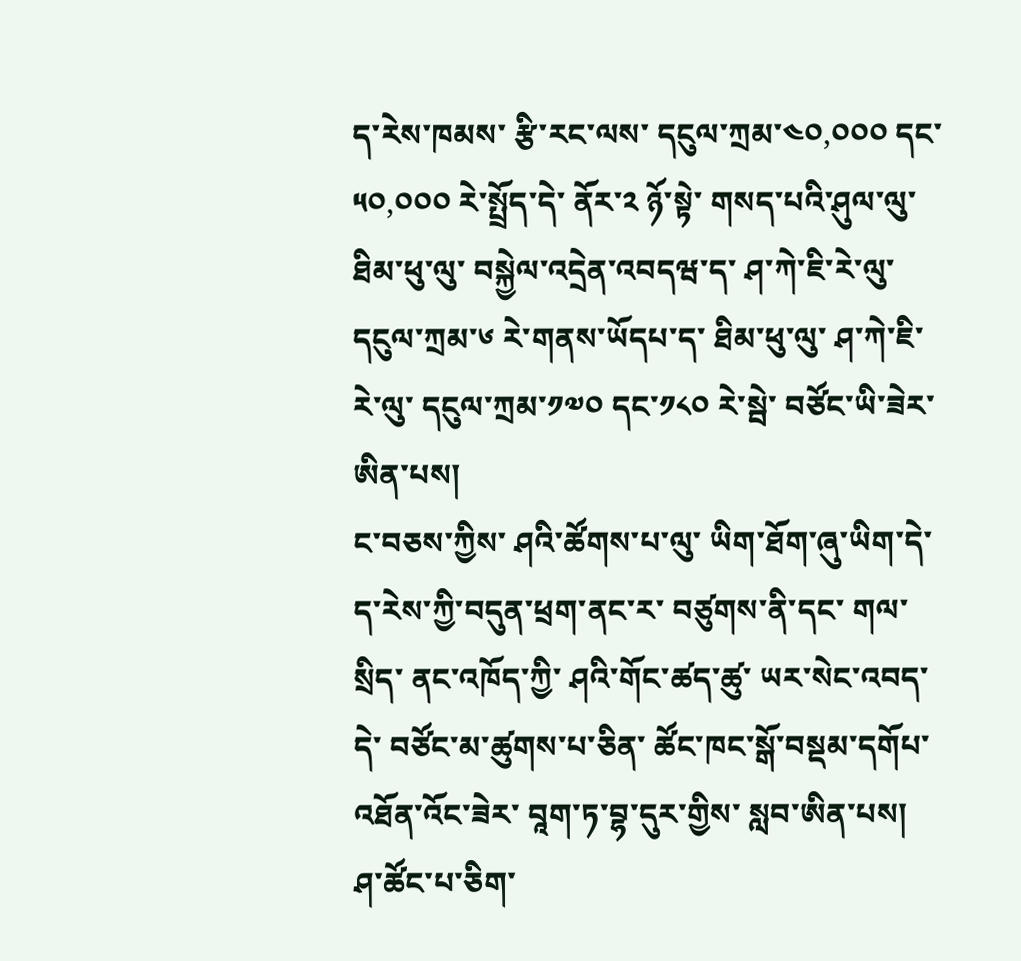ད་རེས་ཁམས་ རྩི་རང་ལས་ དངུལ་ཀྲམ་༤༠,༠༠༠ དང་༥༠,༠༠༠ རེ་སྤྲོད་དེ་ ནོར་༢ ཉོ་སྟེ་ གསད་པའི་ཤུལ་ལུ་ ཐིམ་ཕུ་ལུ་ བསྐྱེལ་འདྲེན་འབདཝ་ད་ ཤ་ཀེ་ཇི་རེ་ལུ་ དངུལ་ཀྲམ་༦ རེ་གནས་ཡོདཔ་ད་ ཐིམ་ཕུ་ལུ་ ཤ་ཀེ་ཇི་རེ་ལུ་ དངུལ་ཀྲམ་༡༧༠ དང་༡༨༠ རེ་སྦེ་ བཙོང་ཡི་ཟེར་ཨིན་པས།
ང་བཅས་ཀྱིས་ ཤའི་ཚོགས་པ་ལུ་ ཡིག་ཐོག་ཞུ་ཡིག་དེ་ ད་རེས་ཀྱི་བདུན་ཕྲག་ནང་ར་ བཙུགས་ནི་དང་ གལ་སྲིད་ ནང་འཁོད་ཀྱི་ ཤའི་གོང་ཚད་ཚུ་ ཡར་སེང་འབད་དེ་ བཙོང་མ་ཚུགས་པ་ཅིན་ ཚོང་ཁང་སྒོ་བསྡམ་དགོཔ་ འཐོན་འོང་ཟེར་ བཱག་ཏ་བྷ་དུར་གྱིས་ སླབ་ཨིན་པས།
ཤ་ཚོང་པ་ཅིག་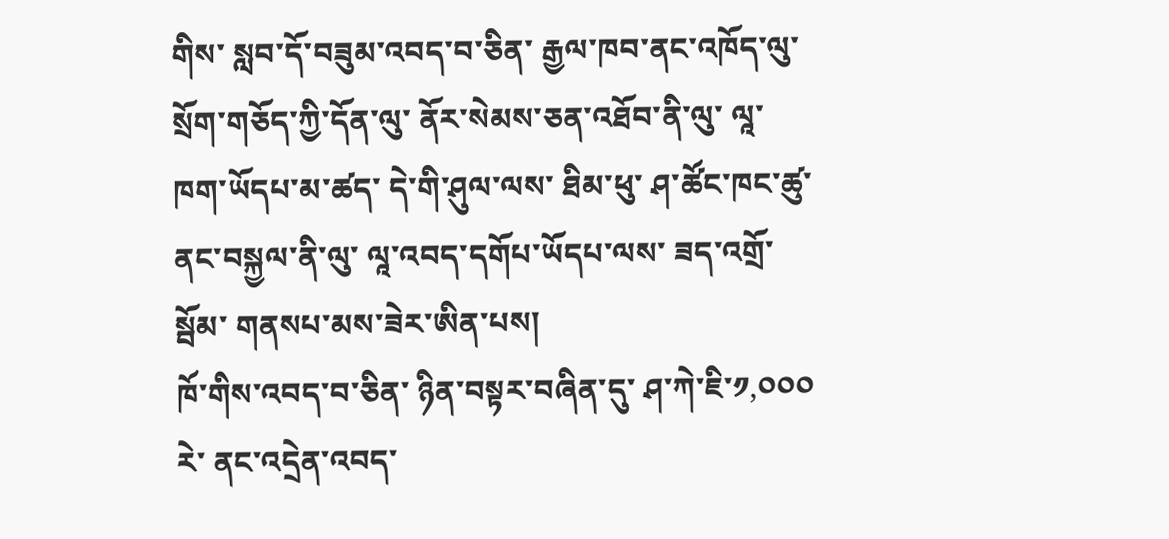གིས་ སླབ་དོ་བཟུམ་འབད་བ་ཅིན་ རྒྱལ་ཁབ་ནང་འཁོད་ལུ་ སྲོག་གཅོད་ཀྱི་དོན་ལུ་ ནོར་སེམས་ཅན་འཐོབ་ནི་ལུ་ ལཱ་ཁག་ཡོདཔ་མ་ཚད་ དེ་གི་ཤུལ་ལས་ ཐིམ་ཕུ་ ཤ་ཚོང་ཁང་ཚུ་ནང་བསྐྱལ་ནི་ལུ་ ལཱ་འབད་དགོཔ་ཡོདཔ་ལས་ ཟད་འགྲོ་སྦོམ་ གནསཔ་མས་ཟེར་ཨིན་པས།
ཁོ་གིས་འབད་བ་ཅིན་ ཉིན་བསྟར་བཞིན་དུ་ ཤ་ཀེ་ཇི་༡,༠༠༠ རེ་ ནང་འདྲེན་འབད་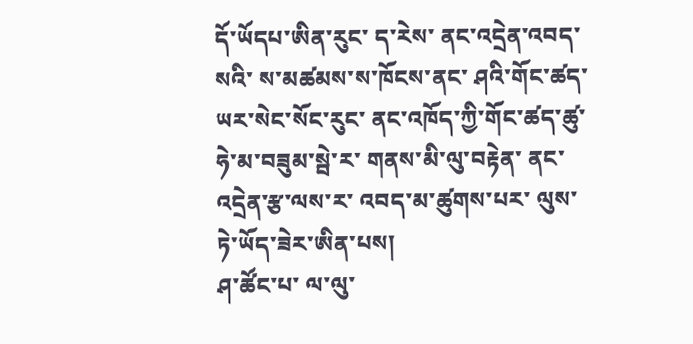དོ་ཡོདཔ་ཨིན་རུང་ ད་རེས་ ནང་འདྲེན་འབད་སའི་ ས་མཚམས་ས་ཁོངས་ནང་ ཤའི་གོང་ཚད་ ཡར་སེང་སོང་རུང་ ནང་འཁོད་ཀྱི་གོང་ཚད་ཚུ་ ཧེ་མ་བཟུམ་སྦེ་ར་ གནས་མི་ལུ་བརྟེན་ ནང་འདྲེན་རྩ་ལས་ར་ འབད་མ་ཚུགས་པར་ ལུས་ཏེ་ཡོད་ཟེར་ཨིན་པས།
ཤ་ཚོང་པ་ ལ་ལུ་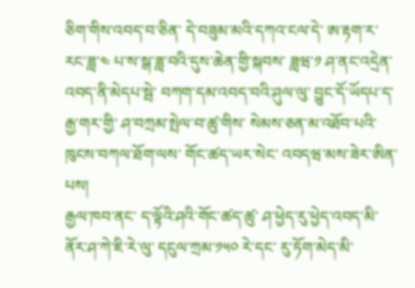ཅིག་གིས་འབད་བ་ཅིན་ དེ་བཟུམ་མའི་དཀའ་ངལ་དེ་ ཨ་རྟག་ར་ རང་ཟླ་༤ པ་ས་སྒ་ཟླ་བའི་དུས་ཆེན་གྱི་སྐབས་ ཟླཝ་༡ ཤ་ནང་འདྲེན་འབད་ནི་མེདཔ་སྦེ་ བཀག་དམ་འབད་བའི་ཤུལ་ལུ་ བྱུང་དོ་ཡོདཔ་ད་ རྒྱ་གར་གྱི་ ཤ་བཀྲམ་སྤེལ་བ་ཚུ་གིས་ སེམས་ཅན་མ་འཐོབ་པའི་ ཁུངས་བཀལ་ཐོག་ལས་ གོང་ཚད་ཡར་སེང་ འབདཝ་མས་ཟེར་ཨིན་པས།
རྒྱལ་ཁབ་ནང་ ད་ལྟོའི་ཤའི་གོང་ཚད་ཚུ་ ཤ་ཕྱེད་རུ་ཕྱེད་འབད་མི་ ནོར་ཤ་ཀེ་ཇི་རེ་ལུ་ དངུལ་ཀྲམ་༡༥༠ རེ་དང་ རུ་ཏོག་མེད་མི་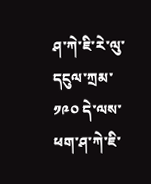ཤ་ཀེ་ཇི་རེ་ལུ་ དངུལ་ཀྲམ་༡༩༠ དེ་ལས་ ཕག་ཤ་ཀེ་ཇི་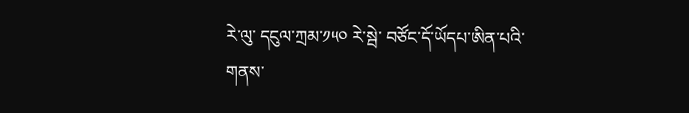རེ་ལུ་ དངུལ་ཀྲམ་༡༥༠ རེ་སྦེ་ བཙོང་དོ་ཡོདཔ་ཨིན་པའི་གནས་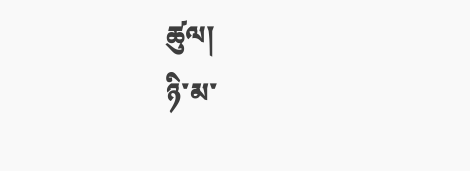ཚུལ།
ཉི་མ་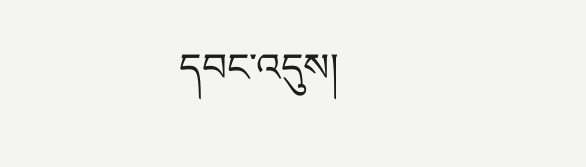དབང་འདུས།